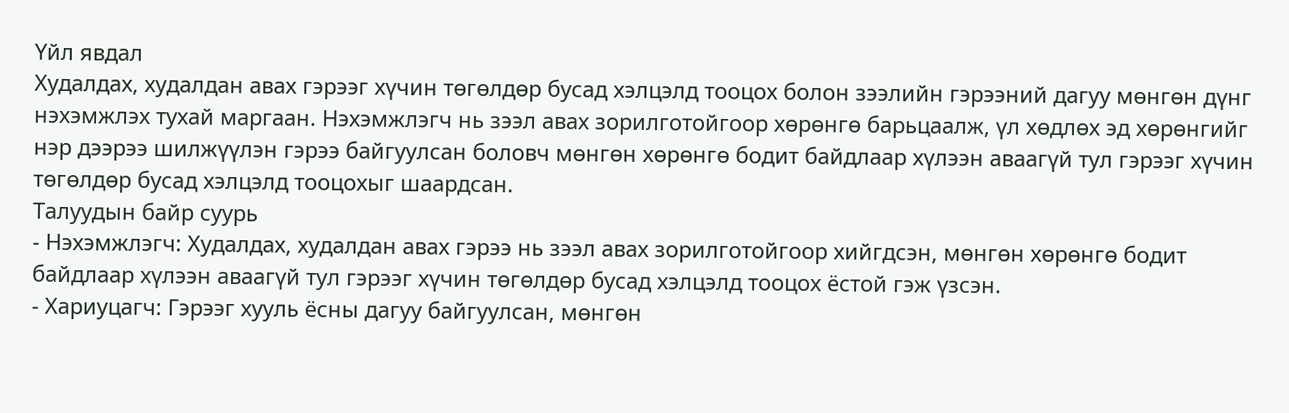Үйл явдал
Худалдах, худалдан авах гэрээг хүчин төгөлдөр бусад хэлцэлд тооцох болон зээлийн гэрээний дагуу мөнгөн дүнг нэхэмжлэх тухай маргаан. Нэхэмжлэгч нь зээл авах зорилготойгоор хөрөнгө барьцаалж, үл хөдлөх эд хөрөнгийг нэр дээрээ шилжүүлэн гэрээ байгуулсан боловч мөнгөн хөрөнгө бодит байдлаар хүлээн аваагүй тул гэрээг хүчин төгөлдөр бусад хэлцэлд тооцохыг шаардсан.
Талуудын байр суурь
- Нэхэмжлэгч: Худалдах, худалдан авах гэрээ нь зээл авах зорилготойгоор хийгдсэн, мөнгөн хөрөнгө бодит байдлаар хүлээн аваагүй тул гэрээг хүчин төгөлдөр бусад хэлцэлд тооцох ёстой гэж үзсэн.
- Хариуцагч: Гэрээг хууль ёсны дагуу байгуулсан, мөнгөн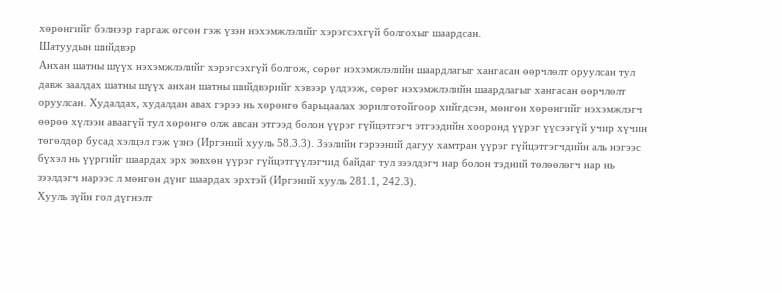хөрөнгийг бэлнээр гаргаж өгсөн гэж үзэн нэхэмжлэлийг хэрэгсэхгүй болгохыг шаардсан.
Шатуудын шийдвэр
Анхан шатны шүүх нэхэмжлэлийг хэрэгсэхгүй болгож, сөрөг нэхэмжлэлийн шаардлагыг хангасан өөрчлөлт оруулсан тул давж заалдах шатны шүүх анхан шатны шийдвэрийг хэвээр үлдээж, сөрөг нэхэмжлэлийн шаардлагыг хангасан өөрчлөлт оруулсан. Худалдах, худалдан авах гэрээ нь хөрөнгө барьцаалах зорилготойгоор хийгдсэн, мөнгөн хөрөнгийг нэхэмжлэгч өөрөө хүлээн аваагүй тул хөрөнгө олж авсан этгээд болон үүрэг гүйцэтгэгч этгээдийн хооронд үүрэг үүсээгүй учир хүчин төгөлдөр бусад хэлцэл гэж үзнэ (Иргэний хууль 58.3.3). Зээлийн гэрээний дагуу хамтран үүрэг гүйцэтгэгчдийн аль нэгээс бүхэл нь үүргийг шаардах эрх зөвхөн үүрэг гүйцэтгүүлэгчид байдаг тул зээлдэгч нар болон тэдний төлөөлөгч нар нь зээлдэгч нарээс л мөнгөн дүнг шаардах эрхтэй (Иргэний хууль 281.1, 242.3).
Хууль зүйн гол дүгнэлт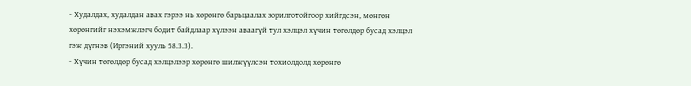- Худалдах, худалдан авах гэрээ нь хөрөнгө барьцаалах зорилготойгоор хийгдсэн, мөнгөн хөрөнгийг нэхэмжлэгч бодит байдлаар хүлээн аваагүй тул хэлцэл хүчин төгөлдөр бусад хэлцэл гэж дүгнэв (Иргэний хууль 58.3.3).
- Хүчин төгөлдөр бусад хэлцэлээр хөрөнгө шилжүүлсэн тохиолдолд хөрөнгө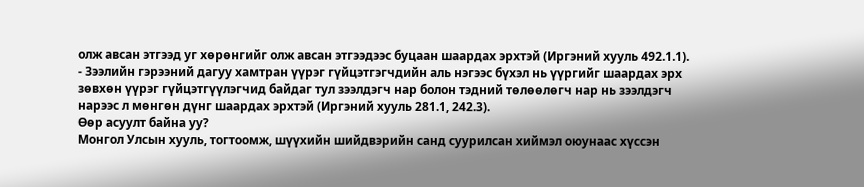олж авсан этгээд уг хөрөнгийг олж авсан этгээдээс буцаан шаардах эрхтэй (Иргэний хууль 492.1.1).
- Зээлийн гэрээний дагуу хамтран үүрэг гүйцэтгэгчдийн аль нэгээс бүхэл нь үүргийг шаардах эрх зөвхөн үүрэг гүйцэтгүүлэгчид байдаг тул зээлдэгч нар болон тэдний төлөөлөгч нар нь зээлдэгч нарээс л мөнгөн дүнг шаардах эрхтэй (Иргэний хууль 281.1, 242.3).
Өөр асуулт байна уу?
Монгол Улсын хууль, тогтоомж, шүүхийн шийдвэрийн санд суурилсан хиймэл оюунаас хүссэн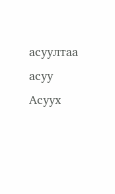асуултаа асуу
Асуух